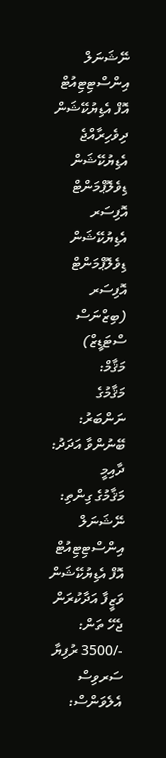ނޭޝަނަލް އިންސްޓިޓިއުޓް އޮފް އެޑިޔުކޭޝަން
ދިވެހިރާއްޖެ
އެޑިޔުކޭޝަން ޑިވެލޮޕްމަންޓް އޮފިސަރ
އެޑިޔުކޭޝަން ޑިވެލޮޕްމަންޓް އޮފިސަރ (ބިޒްނަސް ސްޓަޑީޒް)
މަޤާމް:
މަޤާމުގެ ނަންބަރު:
ބޭނުންވާ އަދަދު:
ދާއިމީ
މަޤާމުގެ ގިންތި:
ނޭޝަނަލް އިންސްޓިޓިއުޓް އޮފް އެޑިޔުކޭޝަން
ވަޒީފާ އަދާކުރަން ޖެހޭ ތަން:
-/3500 ރުފިޔާ
ސަރވިސް އެލެވަންސް: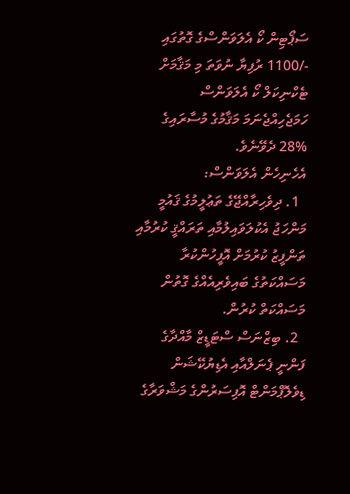ސަޕޯޓިން ކޯ އެލަވަންސްގެ ގޮތުގައި -/1100 ރުފިޔާ ނުވަތަ މި މަޤާމަށް ޓެކްނިކަލް ކޯ އެލަވަންސް ހަމަޖެހިއްޖެނަމަ މަޤާމުގެ މުސާރައިގެ %28 ދެވޭނެވެ.
އެހެނިހެން އެލަވަންސް:
  1. ދިވެހިރާއްޖޭގެ ތަޢުލީމުގެ ޤައުމީ މަންހަޖު އެކުލަވައިލުމާއި ތަރައްޤީ ކުރުމާއި ތަންފީޒު ކުރުމަށް އޮފީހުންކުރާ މަސައްކަތުގެ ބައިވެރިއެއްގެ ގޮތުން މަސައްކަތް ކުރުން.
  2. ބިޒްނަސް ސްޓަޑީޒް މާއްދާގެ ފަންނީ ޕެނަލްއާއި އެޑިޔުކޭޝަން ޑިވެލޮޕްމަންޓް އޮފިސަރުންގެ މަޝްވަރާގެ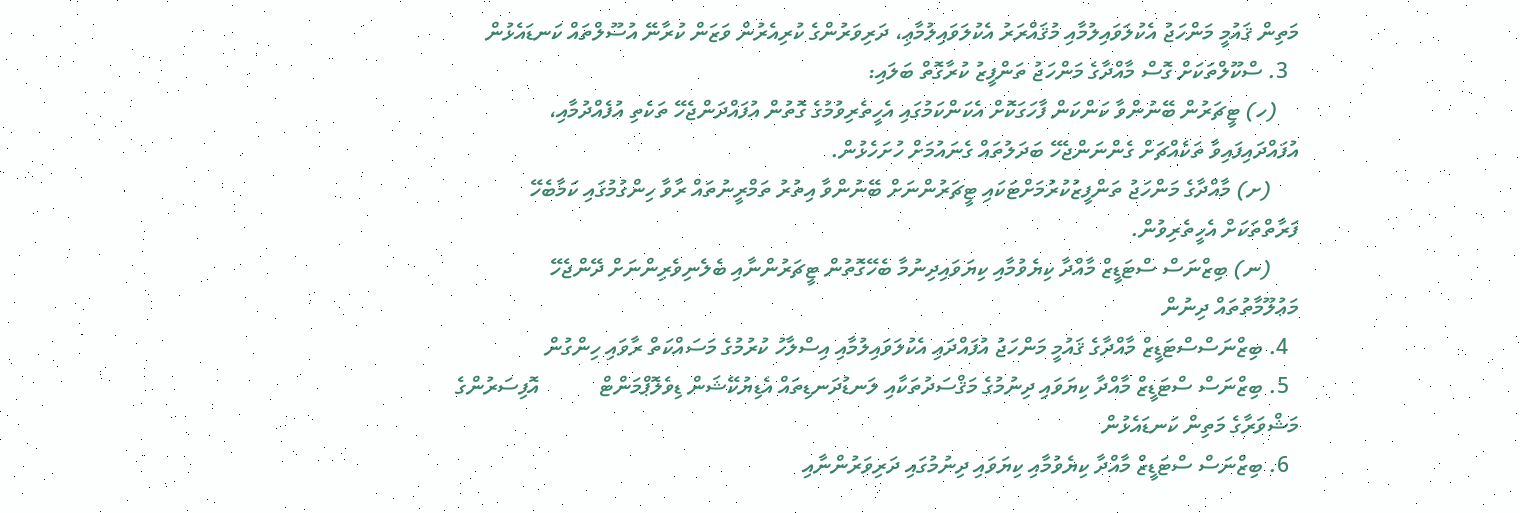މަތިން ޤައުމީ މަންހަޖު އެކުލަވައިލުމާއި މުޤައްރަރު އެކުލަވައިލުމާޢި، ދަރިވަރުންގެ ކުރިއެރުން ވަޒަން ކުރާނޭ އުސޫލްތައް ކަނޑައެޅުން
  3. ސްކޫލްތަކަށް ގޮސް މާއްދާގެ މަންހަޖު ތަންފީޒު ކުރާގޮތް ބަލައި:
    (ހ) ޓީޗަރުން ބޭނުންވާ ކަންކަން ފާހަގަކޮށް އެކަންކަމުގައި އެހީތެރިވުމުގެ ގޮތުން އުފައްދަންޖެހޭ ތަކެތި އުފެއްދުމާއި،          އުފައްދައިފައިވާ ތަކެއްޗަށް ގެންނަންޖެހޭ ބަދަލުތައް ގެނައުމަށް ހުށަހެޅުން.
     (ށ) މާއްދާގެ މަންހަޖު ތަންފީޒުކުރުމަށްޓަކައި ޓީޗަރުންނަށް ބޭނުންވާ އިތުރު ތަމްރީނުތައް ރާވާ ހިންގުމުގައި ކަމާބެހޭ          ފަރާތްތަކަށް އެހީތެރިވުން.
     (ނ) ބިޒްނަސް ސްޓަޑީޒް މާއްދާ ކިޔެވުމާއި ކިޔަވައިދިނުމާ ބެހޭގޮތުން ޓީޗަރުންނާއި ބެލެނިވެރިންނަށް ދޭންޖެހޭ               މަޢުލޫމާތުތައް ދިނުން
  4. ބިޒްނަސްސްޓަޑީޒް މާއްދާގެ ޤައުމީ މަންހަޖު އުފައްދައި އެކުލަވައިލުމާއި އިސްލާހު ކުރުމުގެ މަސައްކަތް ރާވައި ހިންގުން
  5. ބިޒްނަސް ސްޓަޑީޒް މާއްދާ ކިޔަވައި ދިނުމުގެ މަޤްސަދުތަކާއި ލަނޑުދަނޑިތައް އެޑިޔުކޭޝަން ޑިވެލޮޕްމަންޓް           އޮފިސަރުންގެ މަޝްވަރާގެ މަތިން ކަނޑައެޅުން
  6. ބިޒްނަސް ސްޓަޑީޒް މާއްދާ ކިޔެވުމާއި ކިޔަވައި ދިނުމުގައި ދަރިވަރުންނާއި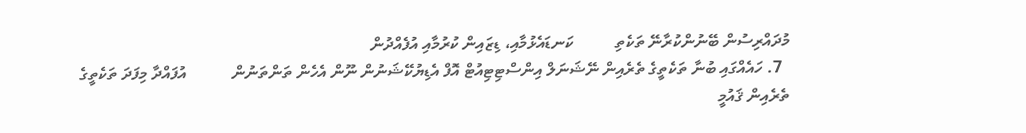މުދައްރިސުން ބޭނުންކުރާނޭ ތަކެތި          ކަނޑައެޅުމާއި، ޑިޒައިން ކުރުމާއި އުފެއްދުން
  7. ހައެއްގައި ބުނާ ތަކެތީގެ ތެރެއިން ނޭޝަނަލް އިންސްޓިޓިއުޓް އޮފް އެޑިޔުކޭޝަނުން ނޫން އެހެން ތަންތަނުން           އުފައްދާ މިފަދަ ތަކެތީގެ ތެރެއިން ޤައުމީ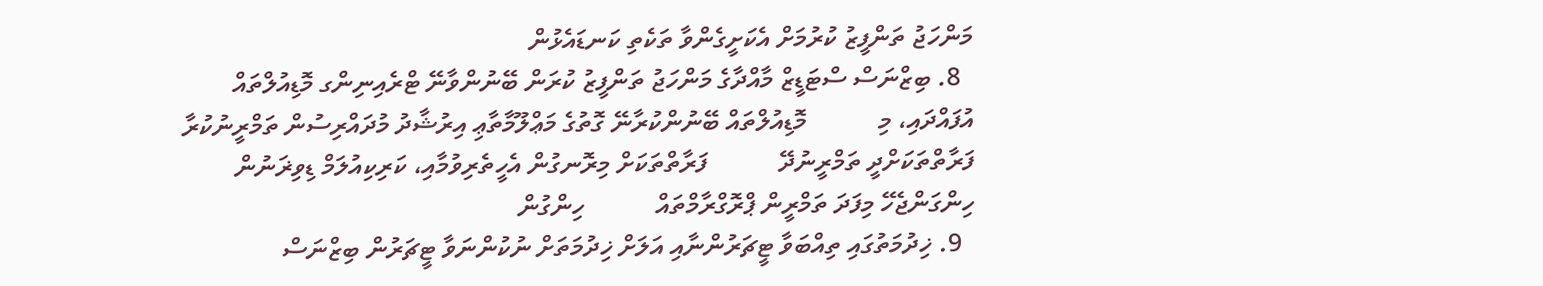މަންހަޖު ތަންފީޒު ކުރުމަށް އެކަށީގެންވާ ތަކެތި ކަނޑައެޅުން
  8. ބިޒްނަސް ސްޓަޑީޒް މާއްދާގެ މަންހަޖު ތަންފީޒު ކުރަން ބޭނުންވާނޭ ޓްރެއިނިންގ މޮޑިއުލްތައް އުފައްދައި، މި           މޮޑިއުލްތައް ބޭނުންކުރާނޭ ގޮތުގެ މަޢްލޫމާތާޢި އިރުޝާދު މުދައްރިސުން ތަމްރީނުކުރާ ފަރާތްތަކަށްދީ ތަމްރީނުދޭ           ފަރާތްތަކަށް މިރޮނގުން އެހީތެރިވުމާއި، ކަރިކިއުލަމް ޑިވިޜަނުން ހިންގަންޖެހޭ މިފަދަ ތަމްރީން ޕްރޮގްރާމްތައް           ހިންގުން
  9. ޚިދުމަތުގައި ތިއްބަވާ ޓީޗަރުންނާއި އަލަށް ޚިދުމަތަށް ނުކުންނަވާ ޓީޗަރުން ބިޒްނަސް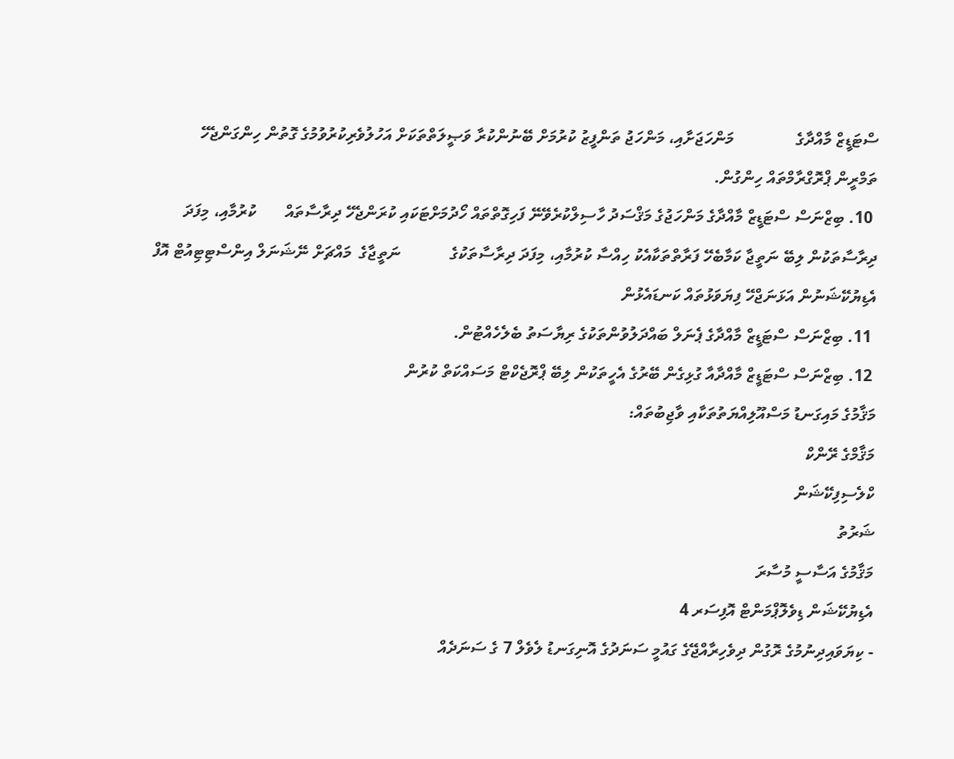ސްޓަޑީޒް މާއްދާގެ               މަންހަޖަށާއި، މަންހަޖު ތަންފީޒު ކުރުމަށް ބޭނުންކުރާ ވަޞީލަތްތަކަށް އަހުލުވެރިކުރުވުމުގެ ގޮތުން ހިންގަންޖެހޭ           ތަމްރީން ޕްރޮގްރާމްތައް ހިންގުން.
 10. ބިޒްނަސް ސްޓަޑީޒް މާއްދާގެ މަންހަޖުގެ މަޤްސަދު ހާސިލްކުރެވޭނޭ ފަހިގޮތްތައް ހޯދުމަށްޓަކައި ކުރަންޖެހޭ ދިރާސާތައް       ކުރުމާއި، މިފަދަ ދިރާސާތަކުން ލިބޭ ނަތީޖާ ކަމާބެހޭ ފަރާތްތަކާއެކު ހިއްސާ ކުރުމާއި، މިފަދަ ދިރާސާތަކުގެ            ނަތީޖާގެ  މައްޗަށް ނޭޝަނަލް އިންސްޓިޓިއުޓް އޮފް އެޑިޔުކޭޝަނުން އަޅަނަޖްހޭ ފިޔަވަޅުތައް ކަނޑައެޅުން
 11. ބިޒްނަސް ސްޓަޑީޒް މާއްދާގެ ޕެނަލް ބައްދަލުވުންތަކުގެ ރިޔާސަތު ބެލެހެއްޓުން.
 12. ބިޒްނަސް ސްޓަޑީޒް މާއްދާއާ ގުޅިގެން ބޭރުގެ އެހީތަކުން ލިބޭ ޕްރޮޖެކްޓް މަސައްކަތް ކުރުން
މަޤާމުގެ މައިގަނޑު މަސްއޫލިއްޔަތުތަކާއި ވާޖިބުތައް:
މަޤާމްގެ ރޭންކް
ކްލެސިފިކޭޝަން
ޝަރުތު
މަޤާމުގެ އަސާސީ މުސާރަ
އެޑިޔުކޭޝަން ޑިވެލޮޕްމަންޓް އޮފިސަރ 4
- ކިޔަވައިދިނުމުގެ ރޮގުން ދިވެހިރާއްޖޭގެ ގައުމީ ސަނަދުގެ އޮނިގަނޑު ލެވެލް 7 ގެ ސަނަދެއް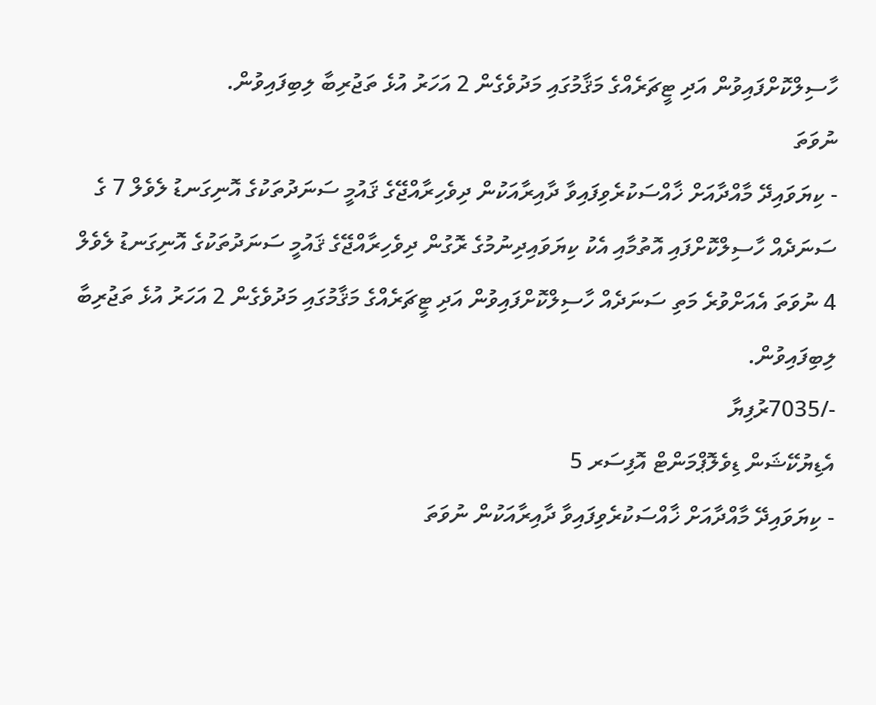ހާސިލްކޮށްފައިވުން އަދި ޓީޗަރެއްގެ މަޤާމުގައި މަދުވެގެން 2 އަހަރު އުޅެ ތަޖުރިބާ ލިބިފައިވުން.
ނުވަތަ
- ކިޔަވައިދޭ މާއްދާއަށް ޚާއްސަކުރެވިފައިވާ ދާއިރާއަކުން ދިވެހިރާއްޖޭގެ ޤައުމީ ސަނަދުތަކުގެ އޮނިގަނޑު ލެވެލް 7 ގެ ސަނަދެއް ހާސިލްކޮށްފައި އޮތުމާއި އެކު ކިޔަވައިދިނުމުގެ ރޮގުން ދިވެހިރާއްޖޭގެ ޤައުމީ ސަނަދުތަކުގެ އޮނިގަނޑު ލެވެލް 4 ނުވަތަ އެއަށްވުރެ މަތި ސަނަދެއް ހާސިލްކޮށްފައިވުން އަދި ޓީޗަރެއްގެ މަޤާމުގައި މަދުވެގެން 2 އަހަރު އުޅެ ތަޖުރިބާ ލިބިފައިވުން.
-/7035ރުފިޔާ
އެޑިޔުކޭޝަން ޑިވެލޮޕްމަންޓް އޮފިސަރ 5
- ކިޔަވައިދޭ މާއްދާއަށް ޚާއްސަކުރެވިފައިވާ ދާއިރާއަކުން ނުވަތަ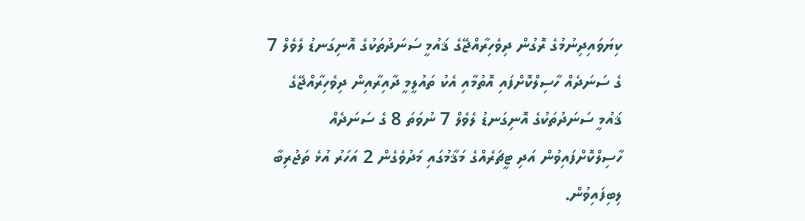ކިޔަވައިދިނުމުގެ ރޮގުން ދިވެހިރާއްޖޭގެ ޤައުމީ ސަނަދުތަކުގެ އޮނިގަނޑު ލެވެލް 7 ގެ ސަނަދެއް ހާސިލްކޮށްފައި އޮތުމާއި އެކު ތައުލީމީ ދާއިރާއިން ދިވެހިރާއްޖޭގެ ޤައުމީ ސަނަދުތަކުގެ އޮނިގަނޑު ލެވެލް 7 ނުވަތަ 8 ގެ ސަނަދެއް ހާސިލްކޮށްފައިވުން އަދި ޓީޗަރެއްގެ މަޤާމުގައި މަދުވެގެން 2 އަހަރު އުޅެ ތަޖުރިބާ ލިބިފައިވުން.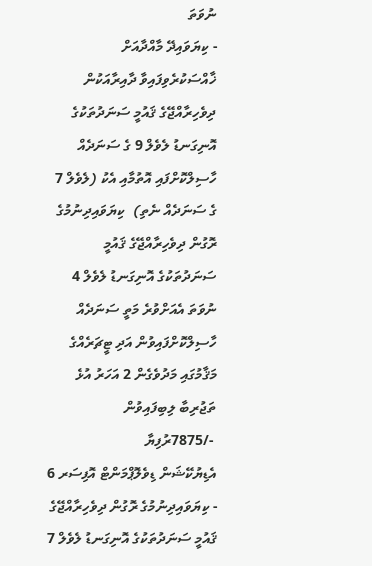ނުވަތަ
- ކިޔަވައިދޭ މާއްދާއަށް ޚާއްސަކުރެވިފައިވާ ދާއިރާއަކުން ދިވެހިރާއްޖޭގެ ޤައުމީ ސަނަދުތަކުގެ އޮނިގަނޑު ލެވެލް 9 ގެ ސަނަދެއް ހާސިލްކޮށްފައި އޮތުމާއި އެކު (ލެވެލް 7 ގެ ސަނަދެއް ނެތި)  ކިޔަވައިދިނުމުގެ ރޮގުން ދިވެހިރާއްޖޭގެ ޤައުމީ ސަނަދުތަކުގެ އޮނިގަނޑު ލެވެލް 4 ނުވަތަ އެއަށްވުރެ މަތީ ސަނަދެއް ހާސިލްކޮށްފައިވުން އަދި ޓީޗަރެއްގެ މަޤާމުގައި މަދުވެގެން 2 އަހަރު އުޅެ ތަޖުރިބާ ލިބިފައިވުން
 -/7875ރުފިޔާ
އެޑިޔުކޭޝަން ޑިވެލޮޕްމަންޓް އޮފިސަރ 6
- ކިޔަވައިދިނުމުގެ ރޮގުން ދިވެހިރާއްޖޭގެ ޤައުމީ ސަނަދުތަކުގެ އޮނިގަނޑު ލެވެލް 7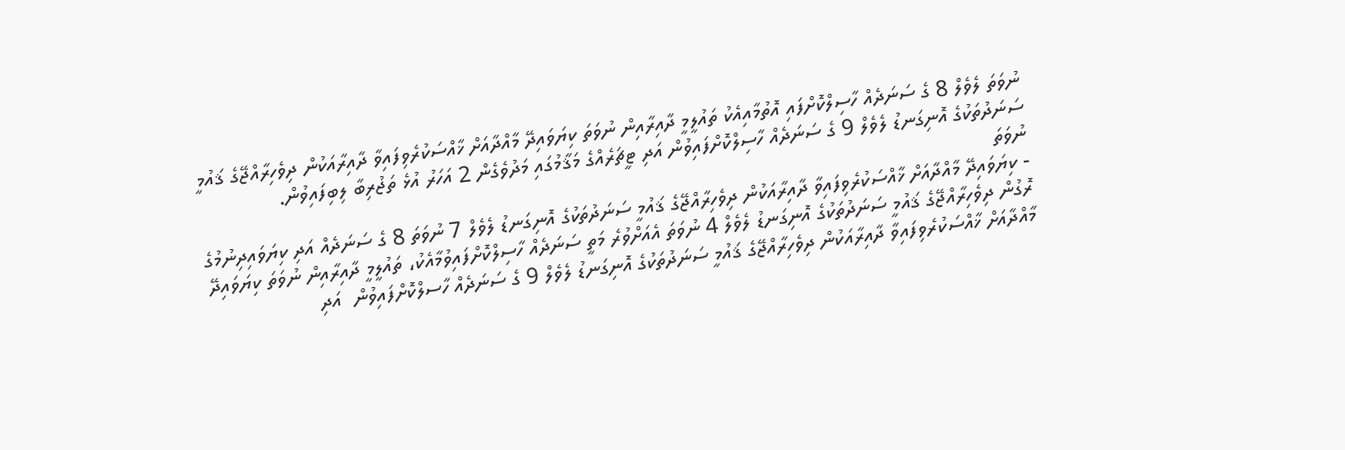ނުވަތަ ލެވެލް 8 ގެ ސަނަދެއް ހާސިލްކޮށްފައި އޮތުމާއިއެކު ތައުލީމީ ދާއިރާއިން ނުވަތަ ކިޔަވައިދޭ މާއްދާއަށް ޚާއްސަކުރެވިފައިވާ ދާއިރާއަކުން ދިވެހިރާއްޖޭގެ ޤައުމީ ސަނަދުތަކުގެ އޮނިގަނޑު ލެވެލް 9 ގެ ސަނަދެއް ހާސިލްކޮށްފައިވުން އަދި ޓީޗަރެއްގެ މަޤާމުގައި މަދުވެގެން 2 އަހަރު އުޅެ ތަޖުރިބާ ލިބިފައިވުން.
ނުވަތަ
- ކިޔަވައިދޭ މާއްދާއަށް ޚާއްސަކުރެވިފައިވާ ދާއިރާއަކުން ދިވެހިރާއްޖޭގެ ޤައުމީ ސަނަދުތަކުގެ އޮނިގަނޑު ލެވެލް 7 ނުވަތަ 8 ގެ ސަނަދެއް އަދި ކިޔަވައިދިނުމުގެ ރޮގުން ދިވެހިރާއްޖޭގެ ޤައުމީ ސަނަދުތަކުގެ އޮނިގަނޑު ލެވެލް 4 ނުވަތަ އެއަށްވުރެ މަތީ ސަނަދެއް ހާސިލްކޮށްފައިވުމާއެކު، ތައުލީމީ ދާއިރާއިން ނުވަތަ ކިޔަވައިދޭ މާއްދާއަށް ޚާއްސަކުރެވިފައިވާ ދާއިރާއަކުން ދިވެހިރާއްޖޭގެ ޤައުމީ ސަނަދުތަކުގެ އޮނިގަނޑު ލެވެލް 9 ގެ ސަނަދެއް ހާސލްކޮށްފައިވުން  އަދި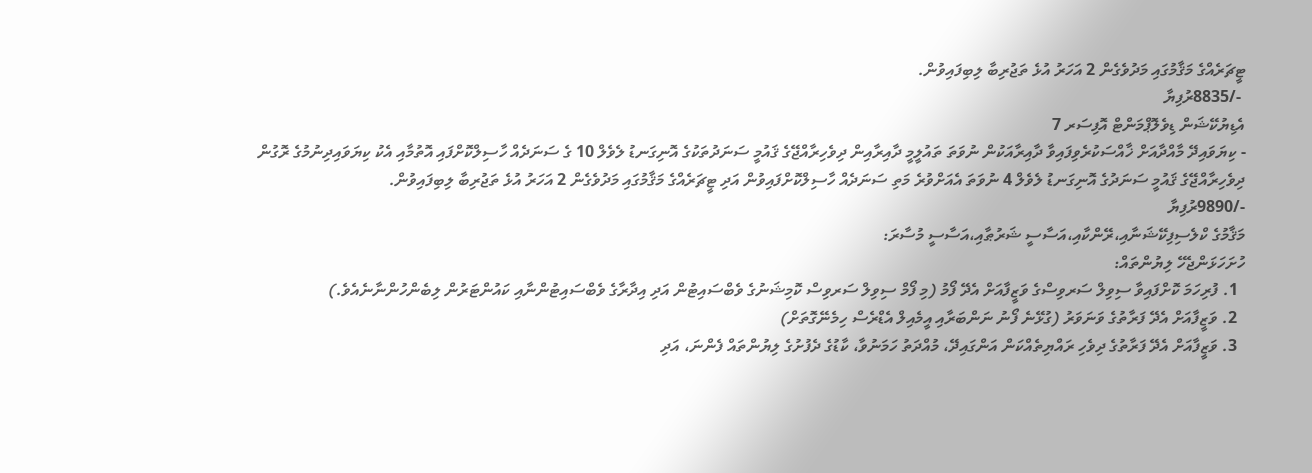ޓީޗަރެއްގެ މަޤާމުގައި މަދުވެގެން 2 އަހަރު އުޅެ ތަޖުރިބާ ލިބިފައިވުން.
 -/8835ރުފިޔާ
އެޑިޔުކޭޝަން ޑިވެލޮޕްމަންޓް އޮފިސަރ 7
- ކިޔަވައިދޭ މާއްދާއަށް ޚާއްސަކުރެވިފައިވާ ދާއިރާއަކުން ނުވަތަ ތައުލީމީ ދާއިރާއިން ދިވެހިރާއްޖޭގެ ޤައުމީ ސަނަދުތަކުގެ އޮނިގަނޑު ލެވެލް 10 ގެ ސަނަދެއް ހާސިލްކޮށްފައި އޮތުމާއި އެކު ކިޔަވައިދިނުމުގެ ރޮގުން ދިވެހިރާއްޖޭގެ ޤައުމީ ސަނަދުގެ އޮނިގަނޑު ލެވެލް 4 ނުވަތަ އެއަށްވުރެ މަތި ސަނަދެއް ހާސިލްކޮށްފައިވުން އަދި ޓީޗަރެއްގެ މަޤާމުގައި މަދުވެގެން 2 އަހަރު އުޅެ ތަޖުރިބާ ލިބިފައިވުން.
-/9890ރުފިޔާ
މަޤާމުގެ ކްލެސިފިކޭޝަނާއި،ރޭންކާއި،އަސާސީ ޝަރުޠާއި،އަސާސީ މުސާރަ:
ހުށަހަޅަންޖެހޭ ލިޔުންތައް:
  1. ފުރިހަމަ ކޮށްފައިވާ ސިވިލް ސަރވިސްގެ ވަޒީފާއަށް އެދޭ ފޯމު (މި ފޯމް ސިވިލް ސަރވިސް ކޮމިޝަނުގެ ވެބްސައިޓުން އަދި އިދާރާގެ ވެބްސައިޓުންނާއި ކައުންޓަރުން ލިބެންހުންނާނެއެވެ.)
  2. ވަޒީފާއަށް އެދޭ ފަރާތުގެ ވަނަވަރު (ގުޅޭނެ ފޯނު ނަންބަރާއި އީމެއިލް އެޑްރެސް ހިމެނޭގޮތަށް)
  3. ވަޒީފާއަށް އެދޭ ފަރާތުގެ ދިވެހި ރައްޔިތެއްކަން އަންގައިދޭ، މުއްދަތު ހަމަނުވާ، ކާޑުގެ ދެފުށުގެ ލިޔުންތައް ފެންނަ، އަދި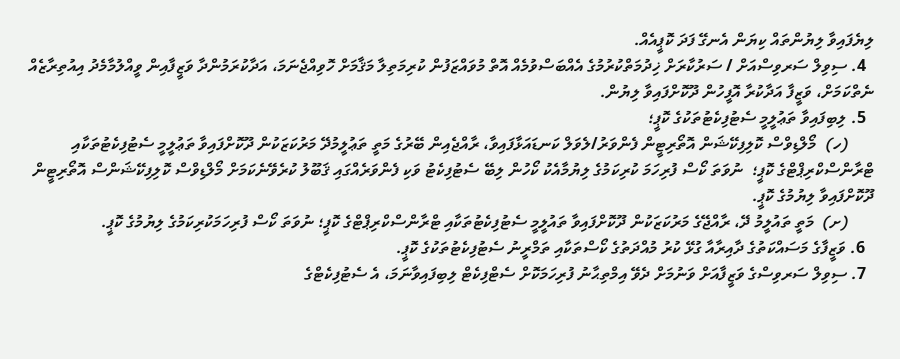ލިޔެފައިވާ ލިޔުންތައް ކިޔަން އެނގޭ ފަދަ ކޮޕީއެއް.
  4. ސިވިލް ސަރވިސްއަށް / ސަރުކާރަށް ޚިދުމަތްކުރުމުގެ އެއްބަސްވުމެއް އޮތް މުވައްޒަފުން ކުރިމަތިލާ މަޤާމަށް ހޮވިއްޖެނަމަ، އަދާކުރަމުންދާ ވަޒީފާއިން ވީއްލުމާމެދު އިއުތިރާޒެއް ނެތްކަމަށް، ވަޒީފާ އަދާކުރާ އޮފީހުން ދޫކޮށްފައިވާ ލިޔުން.
  5. ލިބިފައިވާ ތަޢުލީމީ ސެޓުފިކެޓުތަކުގެ ކޮޕީ؛
      (ހ)  މޯލްޑިވްސް ކޮލިފިކޭޝަން އޮތޯރިޓީން ފެންވަރު/ލެވަލް ކަނޑައަޅާފައިވާ، ރާއްޖެއިން ބޭރުގެ މަތީ ތަޢުލީމުދޭ މަރުކަޒަކުން ދޫކޮށްފައިވާ ތަޢުލީމީ ސެޓުފިކެޓުތަކާއި ޓްރާންސްކްރިޕްޓްގެ ކޮޕީ؛  ނުވަތަ ކޯސް ފުރިހަމަ ކުރިކަމުގެ ލިޔުމާއެކު ކޯހުން ލިބޭ ސެޓުފިކެޓު ވަކި ފެންވަރެއްގައި ޤަބޫލު ކުރެވޭނެކަމަށް މޯލްޑިވްސް ކޮލިފިކޭޝަންސް އޮތޯރިޓީން ދޫކޮށްފައިވާ ލިޔުމުގެ ކޮޕީ.
      (ށ)  މަތީ ތައުލީމު ދޭ، ރާއްޖޭގެ މަރުކަޒަކުން ދޫކޮށްފައިވާ ތައުލީމީ ސެޓުފިކެޓުތަކާއި ޓްރާންސްކްރިޕްޓްގެ ކޮޕީ؛ ނުވަތަ ކޯސް ފުރިހަމަކުރިކަމުގެ ލިޔުމުގެ ކޮޕީ.
  6. ވަޒީފާގެ މަސައްކަތުގެ ދާއިރާއާ ގުޅޭ ކުރު މުއްދަތުގެ ކޯސްތަކާއި ތަމްރީނު ސެޓުފިކެޓުތަކުގެ ކޮޕީ.
  7. ސިވިލް ސަރވިސްގެ ވަޒީފާއަށް ވަނުމަށް ދެވޭ އިމްތިޙާނު ފުރިހަމަކޮށް ސެޓްފިކެޓް ލިބިފައިވާނަމަ، އެ ސެޓުފިކެޓްގެ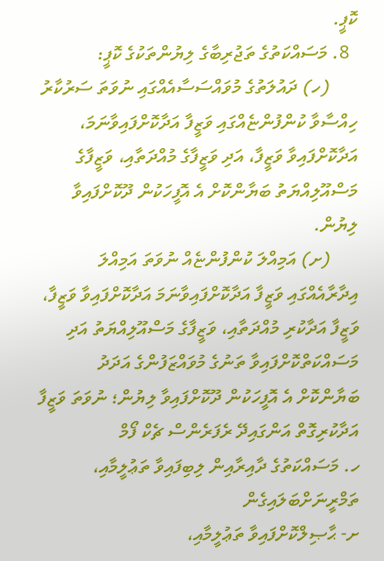ކޮޕީ.
  8. މަސައްކަތުގެ ތަޖުރިބާގެ ލިޔުންތަކުގެ ކޮޕީ:
      (ހ) ދައުލަތުގެ މުވައްސަސާއެއްގައި ނުވަތަ ސަރުކާރު ހިއްސާވާ ކުންފުންޏެއްގައި ވަޒީފާ އަދާކޮށްފައިވާނަމަ، އަދާކޮށްފައިވާ ވަޒީފާ، އަދި ވަޒީފާގެ މުއްދަތާއި، ވަޒީފާގެ މަސްއޫލިއްޔަތު ބަޔާންކޮށް އެ އޮފީހަކުން ދޫކޮށްފައިވާ ލިޔުން.
      (ށ) އަމިއްލަ ކުންފުންޏެއް ނުވަތަ އަމިއްލަ އިދާރާއެއްގައި ވަޒީފާ އަދާކޮށްފައިވާނަމަ އަދާކޮށްފައިވާ ވަޒީފާ، ވަޒީފާ އަދާކުރި މުއްދަތާއި، ވަޒީފާގެ މަސްއޫލިއްޔަތު އަދި މަސައްކަތްކޮށްފައިވާ ތަނުގެ މުވައްޒަފުންގެ އަދަދު ބަޔާންކޮށް އެ އޮފީހަކުން ދޫކޮށްފައިވާ ލިޔުން؛ ނުވަތަ ވަޒީފާ އަދާކުރިގޮތް އަންގައިދޭ ރެފަރެންސް ޗެކް ފޯމް
ހ. މަސައްކަތުގެ ދާއިރާއިން ލިބިފައިވާ ތަޢުލީމާއި، ތަމްރީނަށްބަލައިގެން
ށ- ޙާޞިލްކޮށްފައިވާ ތަޢުލީމާއި،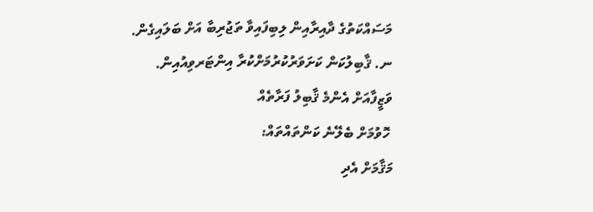މަސައްކަތުގެ ދާއިރާއިން ލިބިފައިވާ ތަޖުރިބާ އަށް ބަލައިގެން.
ނ. ޤާބިލުކަން ކަށަވަރުކުރުމަށްކުރާ އިންޓަރވިއުއިން.
ވަޒީފާއަށް އެންމެ ޤާބިލު ފަރާތެއް
 ހޮވުމަށް ބެލޭނެ ކަންތައްތައް:
މަޤާމަށް އެދި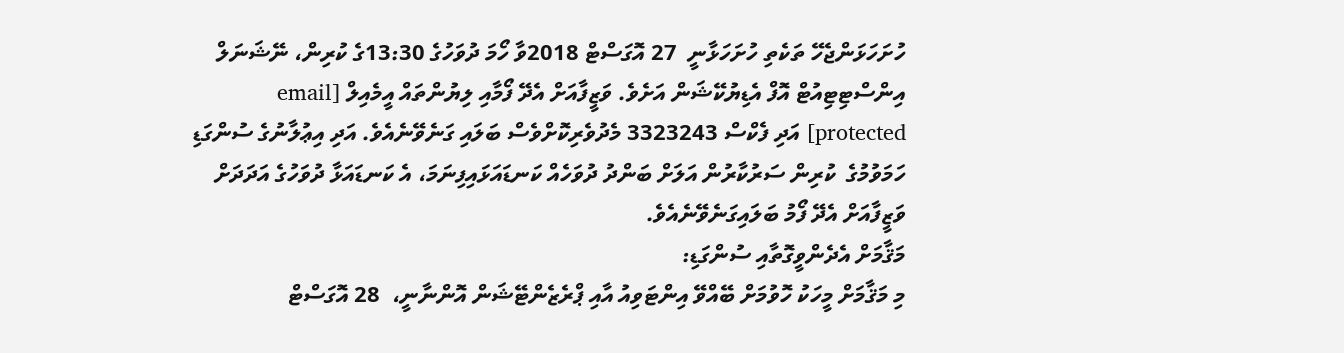ހުށަހަޅަންޖެހޭ ތަކެތި ހުށަހަޅާނީ  27 އޮގަސްޓް 2018ވާ ހޯމަ ދުވަހުގެ 13:30ގެ ކުރިން، ނޭޝަނަލް އިންސްޓިޓިއުޓް އޮފް އެޑިޔުކޭޝަން އަށެވެ. ވަޒީފާއަށް އެދޭ ފޯމާއި ލިޔުންތައް އީމެއިލް [email protected] އަދި ފެކްސް 3323243 މެދުވެރިކޮށްވެސް ބަލައި ގަނެވޭނެއެވެ. އަދި އިޢުލާނުގެ ސުންގަޑި ހަމަވުމުގެ  ކުރިން ސަރުކާރުން އަލަށް ބަންދު ދުވަހެއް ކަނޑައަޅައިފިނަމަ، އެ ކަނޑައަޅާ ދުވަހުގެ އަދަދަށް ވަޒީފާއަށް އެދޭ ފޯމު ބަލައިގަނެވޭނެއެވެ.
މަޤާމަށް އެދެންވީގޮތާއި ސުންގަޑި:
މި މަޤާމަށް މީހަކު ހޮވުމަށް ބޭއްވޭ އިންޓަވިއު އާއި ޕްރެޒެންޓޭޝަން އޮންނާނީ،  28 އޮގަސްޓް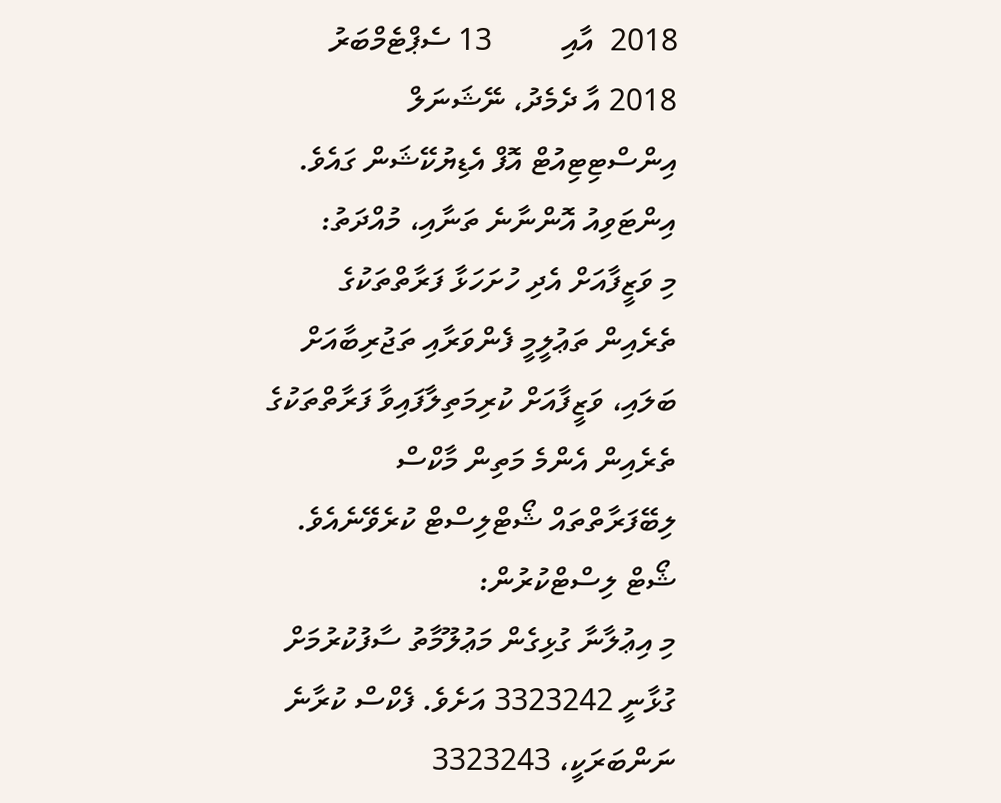2018  އާއި         13 ސެޕްޓެމްބަރު 2018 އާ ދެމެދު، ނޭޝަނަލް އިންސްޓިޓިއުޓް އޮފް އެޑިޔުކޭޝަން ގައެވެ.
އިންޓަވިއު އޮންނާނެ ތަނާއި، މުއްދަތު:
މި ވަޒީފާއަށް އެދި ހުށަހަޅާ ފަރާތްތަކުގެ ތެރެއިން ތަޢުލީމީ ފެންވަރާއި ތަޖުރިބާއަށް ބަލައި، ވަޒީފާއަށް ކުރިމަތިލާފައިވާ ފަރާތްތަކުގެ ތެރެއިން އެންމެ މަތިން މާކްސް ލިބޭފަރާތްތައް ޝޯޓްލިސްޓް ކުރެވޭނެއެވެ.
ޝޯޓް ލިސްޓްކުރުން:
މި އިޢުލާނާ ގުޅިގެން މަޢުލޫމާތު ސާފުކުރުމަށް ގުޅާނީ 3323242 އަށެވެ. ފެކްސް ކުރާނެ ނަންބަރަކީ، 3323243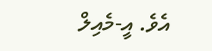އެވެ. އީ-މެއިލް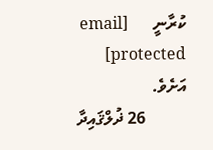ކުރާނީ      [email protected]  އަށެވެ.
          26 ޛުލްޤައިދާ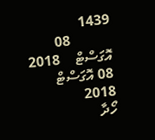1439
           08 އޮގަސްޓް    2018
08 އޮގަސްޓް 2018
ހޯދާ